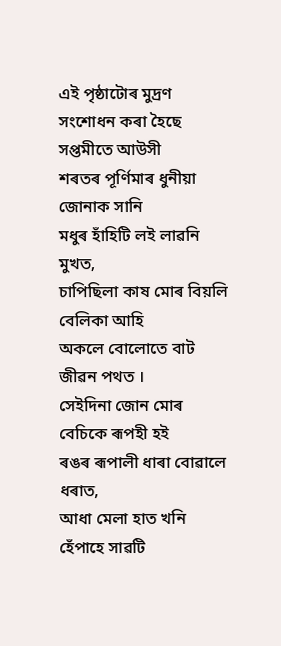এই পৃষ্ঠাটোৰ মুদ্ৰণ সংশোধন কৰা হৈছে
সপ্তমীতে আউসী
শৰতৰ পূৰ্ণিমাৰ ধুনীয়া জোনাক সানি
মধুৰ হাঁহিটি লই লাৱনি মুখত,
চাপিছিলা কাষ মোৰ বিয়লি বেলিকা আহি
অকলে বোলোতে বাট জীৱন পথত ।
সেইদিনা জোন মোৰ বেচিকে ৰূপহী হই
ৰঙৰ ৰূপালী ধাৰা বোৱালে ধৰাত,
আধা মেলা হাত খনি হেঁপাহে সাৱটি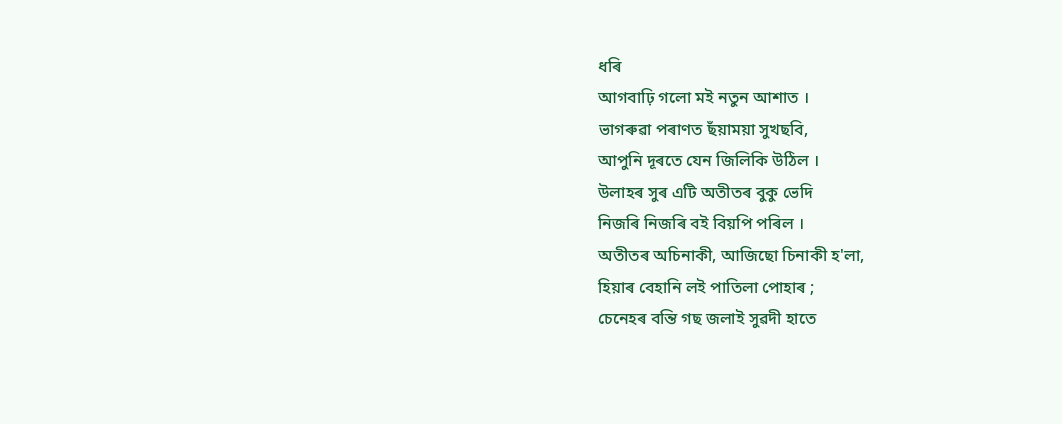ধৰি
আগবাঢ়ি গলো মই নতুন আশাত ।
ভাগৰুৱা পৰাণত ছঁয়াময়া সুখছবি,
আপুনি দূৰতে যেন জিলিকি উঠিল ।
উলাহৰ সুৰ এটি অতীতৰ বুকু ভেদি
নিজৰি নিজৰি বই বিয়পি পৰিল ।
অতীতৰ অচিনাকী, আজিছো চিনাকী হ'লা,
হিয়াৰ বেহানি লই পাতিলা পোহাৰ ;
চেনেহৰ বন্তি গছ জলাই সুৱদী হাতে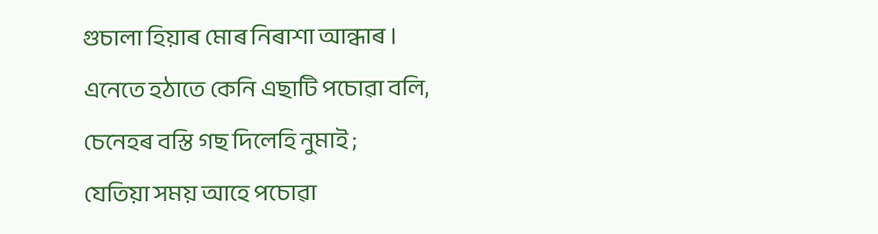গুচালা হিয়াৰ মোৰ নিৰাশা আন্ধাৰ ।
এনেতে হঠাতে কেনি এছাটি পচোৱা বলি,
চেনেহৰ বস্তি গছ দিলেহি নুমাই ;
যেতিয়া সময় আহে পচোৱা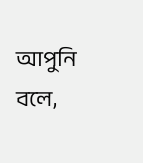আপুনি বলে,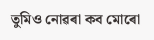তুমিও নোৱৰা কব মোৰো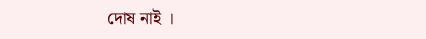দোষ নাই ।